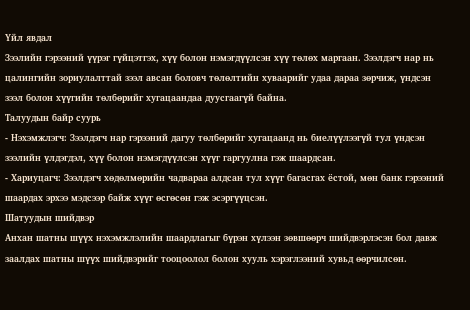Үйл явдал
Зээлийн гэрээний үүрэг гүйцэтгэх, хүү болон нэмэгдүүлсэн хүү төлөх маргаан. Зээлдэгч нар нь цалингийн зориулалттай зээл авсан боловч төлөлтийн хуваарийг удаа дараа зөрчиж, үндсэн зээл болон хүүгийн төлбөрийг хугацаандаа дуусгаагүй байна.
Талуудын байр суурь
- Нэхэмжлэгч: Зээлдэгч нар гэрээний дагуу төлбөрийг хугацаанд нь биелүүлээгүй тул үндсэн зээлийн үлдэгдэл, хүү болон нэмэгдүүлсэн хүүг гаргуулна гэж шаардсан.
- Хариуцагч: Зээлдэгч хөдөлмөрийн чадвараа алдсан тул хүүг багасгах ёстой, мөн банк гэрээний шаардах эрхээ мэдсээр байж хүүг өсгөсөн гэж эсэргүүцсэн.
Шатуудын шийдвэр
Анхан шатны шүүх нэхэмжлэлийн шаардлагыг бүрэн хүлээн зөвшөөрч шийдвэрлэсэн бол давж заалдах шатны шүүх шийдвэрийг тооцоолол болон хууль хэрэглээний хувьд өөрчилсөн.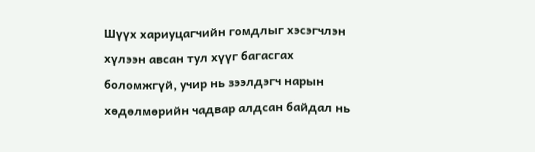Шүүх хариуцагчийн гомдлыг хэсэгчлэн хүлээн авсан тул хүүг багасгах боломжгүй, учир нь зээлдэгч нарын хөдөлмөрийн чадвар алдсан байдал нь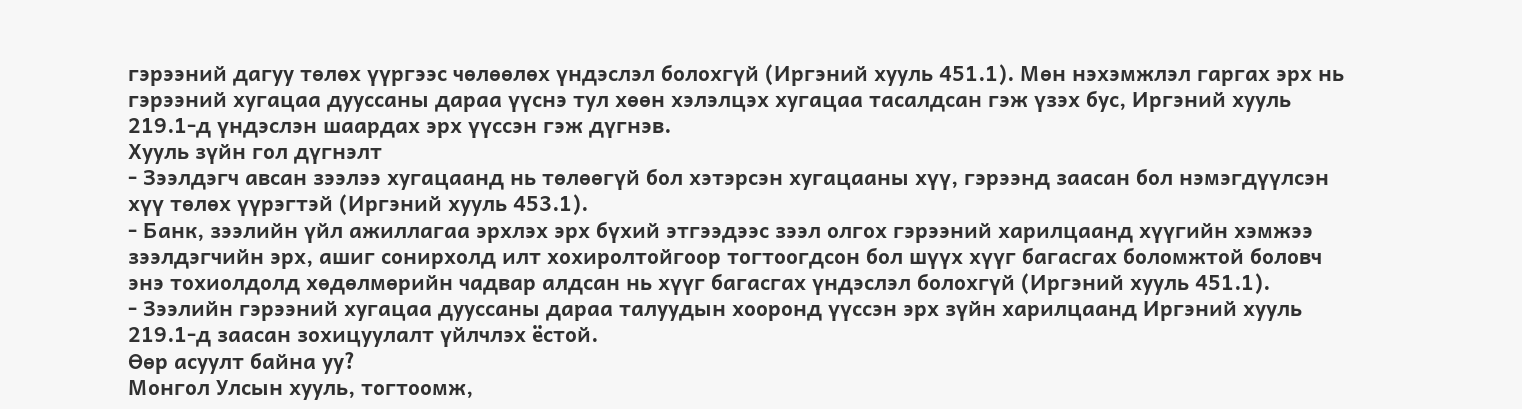гэрээний дагуу төлөх үүргээс чөлөөлөх үндэслэл болохгүй (Иргэний хууль 451.1). Мөн нэхэмжлэл гаргах эрх нь гэрээний хугацаа дууссаны дараа үүснэ тул хөөн хэлэлцэх хугацаа тасалдсан гэж үзэх бус, Иргэний хууль 219.1-д үндэслэн шаардах эрх үүссэн гэж дүгнэв.
Хууль зүйн гол дүгнэлт
- Зээлдэгч авсан зээлээ хугацаанд нь төлөөгүй бол хэтэрсэн хугацааны хүү, гэрээнд заасан бол нэмэгдүүлсэн хүү төлөх үүрэгтэй (Иргэний хууль 453.1).
- Банк, зээлийн үйл ажиллагаа эрхлэх эрх бүхий этгээдээс зээл олгох гэрээний харилцаанд хүүгийн хэмжээ зээлдэгчийн эрх, ашиг сонирхолд илт хохиролтойгоор тогтоогдсон бол шүүх хүүг багасгах боломжтой боловч энэ тохиолдолд хөдөлмөрийн чадвар алдсан нь хүүг багасгах үндэслэл болохгүй (Иргэний хууль 451.1).
- Зээлийн гэрээний хугацаа дууссаны дараа талуудын хооронд үүссэн эрх зүйн харилцаанд Иргэний хууль 219.1-д заасан зохицуулалт үйлчлэх ёстой.
Өөр асуулт байна уу?
Монгол Улсын хууль, тогтоомж,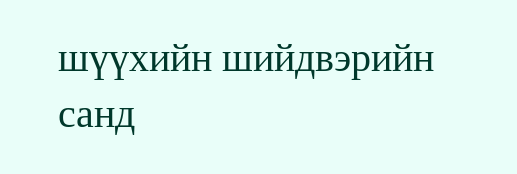шүүхийн шийдвэрийн санд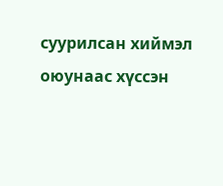суурилсан хиймэл оюунаас хүссэн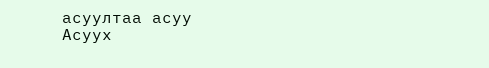асуултаа асуу
Асуух